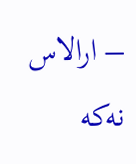– ارالاس نەكە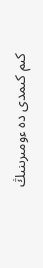كىم كىمدى دە ءومىرىنىڭ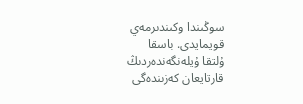سوڭىندا وكىندىرمەي قويمايدى. باسقا
ۇلتقا ۇيلەنگەندەردىڭ قارتايعان كەزىندەگى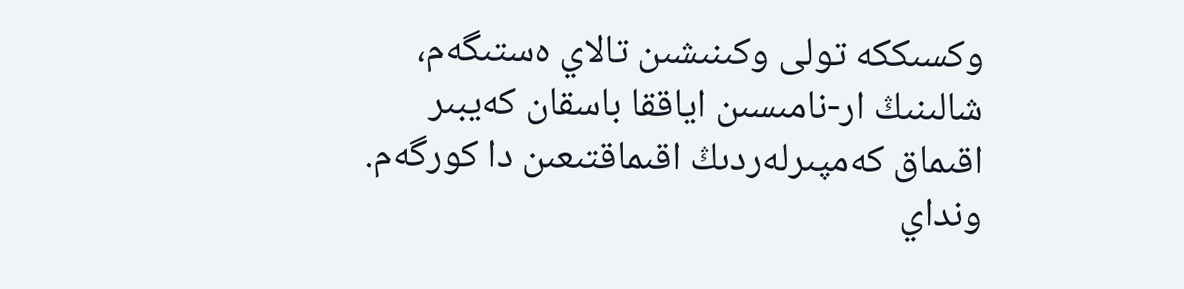وكسىككە تولى وكىنىشىن تالاي ەستىگەم، شالىنىڭ ار-نامىسىن اياققا باسقان كەيبىر اقىماق كەمپىرلەردىڭ اقىماقتىعىن دا كورگەم. ونداي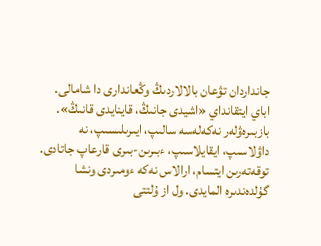جانداردان تۋعان بالالاردىڭ وڭعاندارى دا شامالى. اباي ايتقانداي «اشيدى جانىڭ، قاينايدى قانىڭ». بازبىرەۋلەر نەكەلەسە سالىپ، ايىرىلىسىپ، نە داۋلاسىپ، ايقايلاسىپ، ءبىرىن-بىرى قارعاپ جاتادى.
توقەتەرىن ايتسام، ارالاس نەكە ءومىردى ونشا گۇلدەندىرە المايدى. ول از ۇلتتى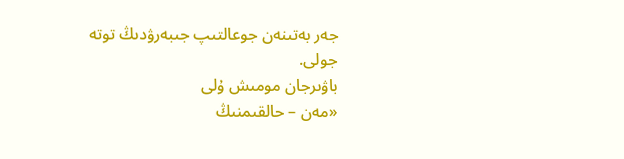جەر بەتىنەن جوعالتىپ جىبەرۋدىڭ توتە جولى.
باۋىرجان مومىش ۇلى
«مەن – حالقىمنىڭ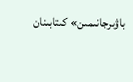باۋىرجانىمىن» كىتابىنان